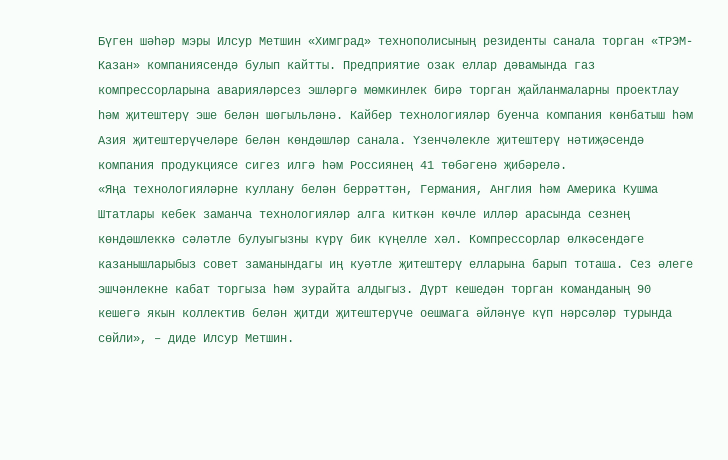Бүген шәһәр мэры Илсур Метшин «Химград» технополисының резиденты санала торган «ТРЭМ-Казан» компаниясендә булып кайтты. Предприятие озак еллар дәвамында газ компрессорларына аварияләрсез эшләргә мөмкинлек бирә торган җайланмаларны проектлау һәм җитештерү эше белән шөгыльләнә. Кайбер технологияләр буенча компания көнбатыш һәм Азия җитештерүчеләре белән көндәшләр санала. Үзенчәлекле җитештерү нәтиҗәсендә компания продукциясе сигез илгә һәм Россиянең 41 төбәгенә җибәрелә.
«Яңа технологияләрне куллану белән беррәттән, Германия, Англия һәм Америка Кушма Штатлары кебек заманча технологияләр алга киткән көчле илләр арасында сезнең көндәшлеккә сәләтле булуыгызны күрү бик күңелле хәл. Компрессорлар өлкәсендәге казанышларыбыз совет заманындагы иң куәтле җитештерү елларына барып тоташа. Сез әлеге эшчәнлекне кабат торгыза һәм зурайта алдыгыз. Дүрт кешедән торган команданың 90 кешегә якын коллектив белән җитди җитештерүче оешмага әйләнүе күп нәрсәләр турында сөйли», – диде Илсур Метшин.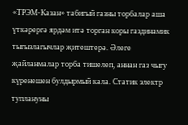«ТРЭМ-Казан» табигый газны торбалар аша үткәрергә ярдәм итә торган коры газдинамик тыгызлагычлар җитештерә. Әлеге җайланмалар торба тишелеп, аннан газ чыгу күренешен булдырмый кала. Статик электр туплануны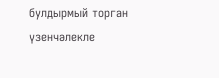булдырмый торган үзенчәлекле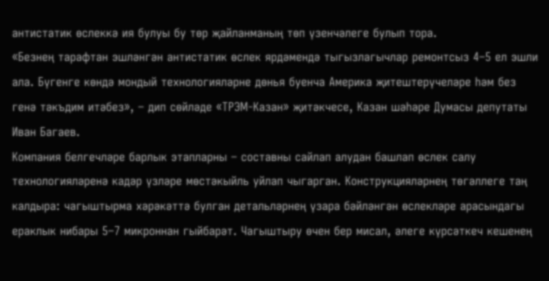антистатик өслеккә ия булуы бу төр җайланманың төп үзенчәлеге булып тора.
«Безнең тарафтан эшләнгән антистатик өслек ярдәмендә тыгызлагычлар ремонтсыз 4–5 ел эшли ала. Бүгенге көндә мондый технологияләрне дөнья буенча Америка җитештерүчеләре һәм без генә тәкъдим итәбез», – дип сөйләде «ТРЭМ-Казан» җитәкчесе, Казан шәһәре Думасы депутаты Иван Багаев.
Компания белгечләре барлык этапларны – составны сайлап алудан башлап өслек салу технологияләренә кадәр үзләре мөстәкыйль уйлап чыгарган. Конструкцияләрнең төгәллеге таң калдыра: чагыштырма хәрәкәттә булган детальләрнең үзара бәйләнгән өслекләре арасындагы ераклык нибары 5–7 микроннан гыйбарәт. Чагыштыру өчен бер мисал, әлеге күрсәткеч кешенең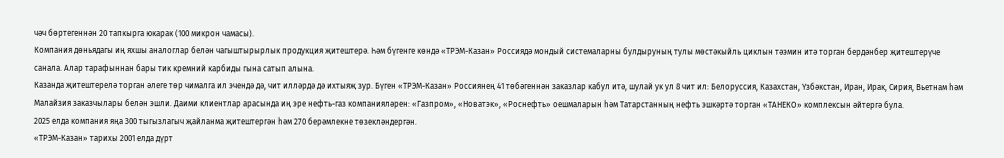чәч бөртегеннән 20 тапкырга юкарак (100 микрон чамасы).
Компания дөньядагы иң яхшы аналоглар белән чагыштырырлык продукция җитештерә. Һәм бүгенге көндә «ТРЭМ-Казан» Россиядә мондый системаларны булдыруның тулы мөстәкыйль циклын тәэмин итә торган бердәнбер җитештерүче санала. Алар тарафыннан бары тик кремний карбиды гына сатып алына.
Казанда җитештерелә торган әлеге төр чималга ил эчендә дә, чит илләрдә дә ихтыяҗ зур. Бүген «ТРЭМ-Казан» Россиянең 41 төбәгеннән заказлар кабул итә, шулай ук ул 8 чит ил: Белоруссия, Казахстан, Үзбәкстан, Иран, Ирак, Сирия, Вьетнам һәм Малайзия заказчылары белән эшли. Даими клиентлар арасында иң эре нефть-газ компанияләрен: «Газпром», «Новатэк», «Роснефть» оешмаларын һәм Татарстанның нефть эшкәртә торган «ТАНЕКО» комплексын әйтергә була.
2025 елда компания яңа 300 тыгызлагыч җайланма җитештергән һәм 270 берәмлекне төзекләндергән.
«ТРЭМ-Казан» тарихы 2001 елда дүрт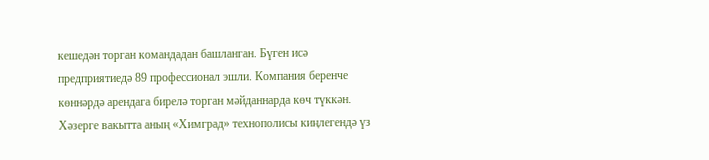кешедән торган командадан башланган. Бүген исә предприятиедә 89 профессионал эшли. Компания беренче көннәрдә арендага бирелә торган мәйданнарда көч түккән. Хәзерге вакытта аның «Химград» технополисы киңлегендә үз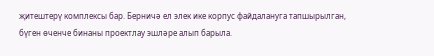җитештерү комплексы бар. Берничә ел элек ике корпус файдалануга тапшырылган, бүген өченче бинаны проектлау эшләре алып барыла.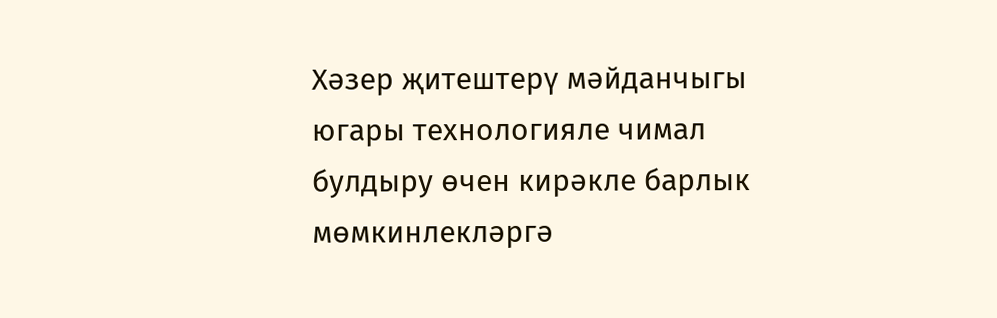Хәзер җитештерү мәйданчыгы югары технологияле чимал булдыру өчен кирәкле барлык мөмкинлекләргә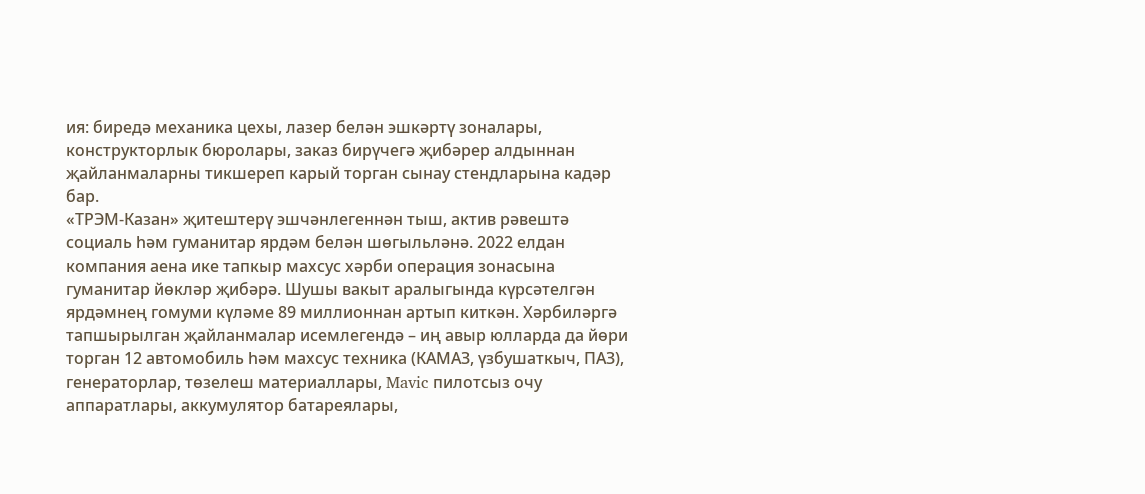ия: биредә механика цехы, лазер белән эшкәртү зоналары, конструкторлык бюролары, заказ бирүчегә җибәрер алдыннан җайланмаларны тикшереп карый торган сынау стендларына кадәр бар.
«ТРЭМ-Казан» җитештерү эшчәнлегеннән тыш, актив рәвештә социаль һәм гуманитар ярдәм белән шөгыльләнә. 2022 елдан компания аена ике тапкыр махсус хәрби операция зонасына гуманитар йөкләр җибәрә. Шушы вакыт аралыгында күрсәтелгән ярдәмнең гомуми күләме 89 миллионнан артып киткән. Хәрбиләргә тапшырылган җайланмалар исемлегендә – иң авыр юлларда да йөри торган 12 автомобиль һәм махсус техника (КАМАЗ, үзбушаткыч, ПАЗ), генераторлар, төзелеш материаллары, Mavic пилотсыз очу аппаратлары, аккумулятор батареялары,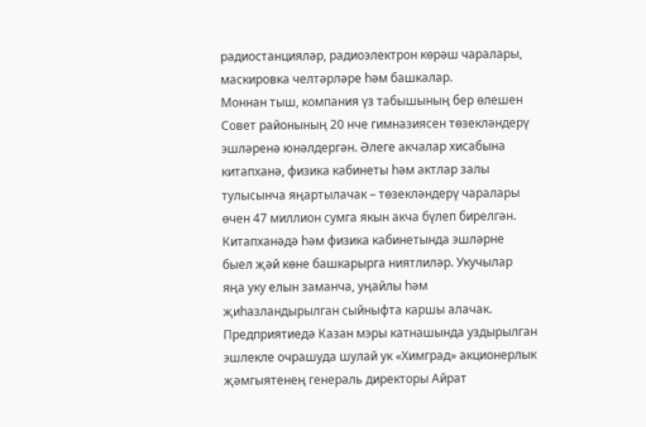радиостанцияләр, радиоэлектрон көрәш чаралары, маскировка челтәрләре һәм башкалар.
Моннан тыш, компания үз табышының бер өлешен Совет районының 20 нче гимназиясен төзекләндерү эшләренә юнәлдергән. Әлеге акчалар хисабына китапханә, физика кабинеты һәм актлар залы тулысынча яңартылачак – төзекләндерү чаралары өчен 47 миллион сумга якын акча бүлеп бирелгән. Китапханәдә һәм физика кабинетында эшләрне быел җәй көне башкарырга ниятлиләр. Укучылар яңа уку елын заманча, уңайлы һәм җиһазландырылган сыйныфта каршы алачак.
Предприятиедә Казан мэры катнашында уздырылган эшлекле очрашуда шулай ук «Химград» акционерлык җәмгыятенең генераль директоры Айрат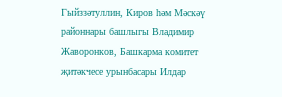Гыйззәтуллин, Киров һәм Мәскәү районнары башлыгы Владимир Жаворонков, Башкарма комитет җитәкчесе урынбасары Илдар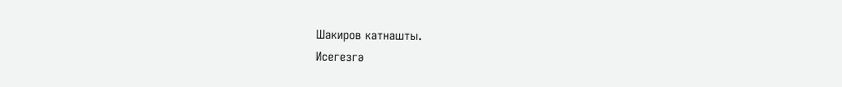Шакиров катнашты.
Исегезгә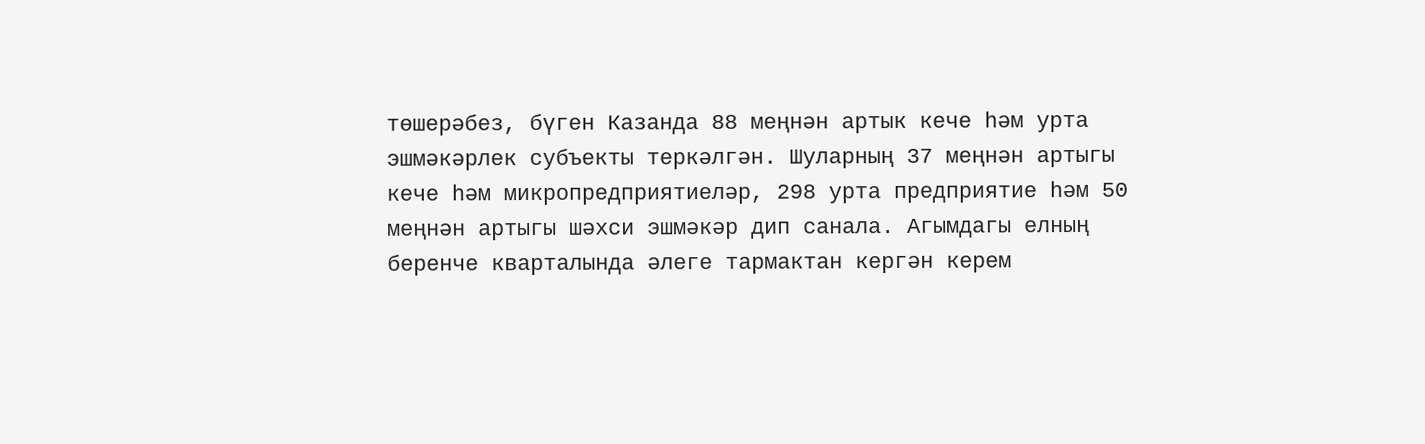төшерәбез, бүген Казанда 88 меңнән артык кече һәм урта эшмәкәрлек субъекты теркәлгән. Шуларның 37 меңнән артыгы кече һәм микропредприятиеләр, 298 урта предприятие һәм 50 меңнән артыгы шәхси эшмәкәр дип санала. Агымдагы елның беренче кварталында әлеге тармактан кергән керем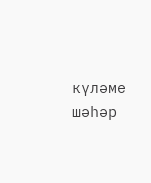күләме шәһәр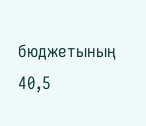бюджетының 40,5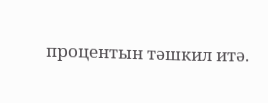процентын тәшкил итә.